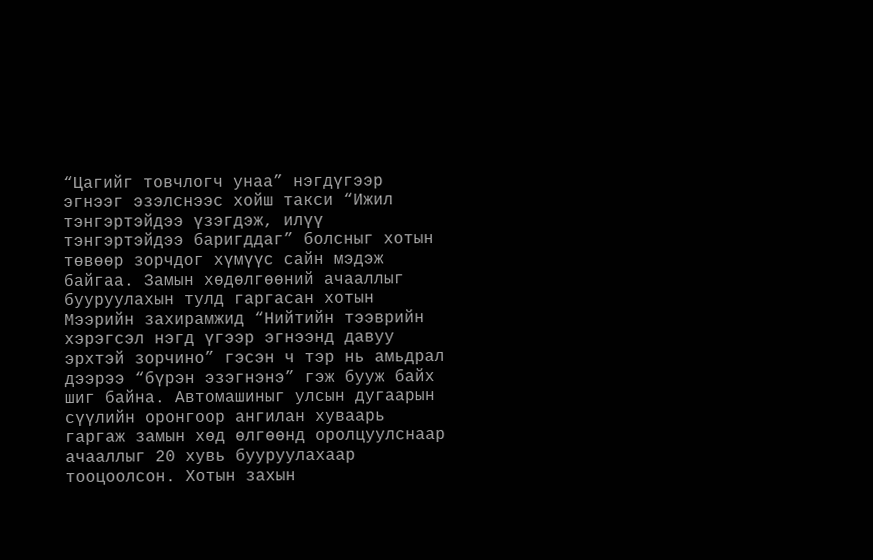“Цагийг товчлогч унаа” нэгдүгээр эгнээг эзэлснээс хойш такси “Ижил тэнгэртэйдээ үзэгдэж, илүү тэнгэртэйдээ баригддаг” болсныг хотын төвөөр зорчдог хүмүүс сайн мэдэж байгаа. Замын хөдөлгөөний ачааллыг бууруулахын тулд гаргасан хотын Мээрийн захирамжид “Нийтийн тээврийн хэрэгсэл нэгд үгээр эгнээнд давуу эрхтэй зорчино” гэсэн ч тэр нь амьдрал дээрээ “бүрэн эзэгнэнэ” гэж бууж байх шиг байна. Автомашиныг улсын дугаарын сүүлийн оронгоор ангилан хуваарь гаргаж замын хөд өлгөөнд оролцуулснаар ачааллыг 20 хувь бууруулахаар тооцоолсон. Хотын захын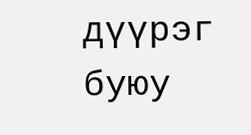дүүрэг буюу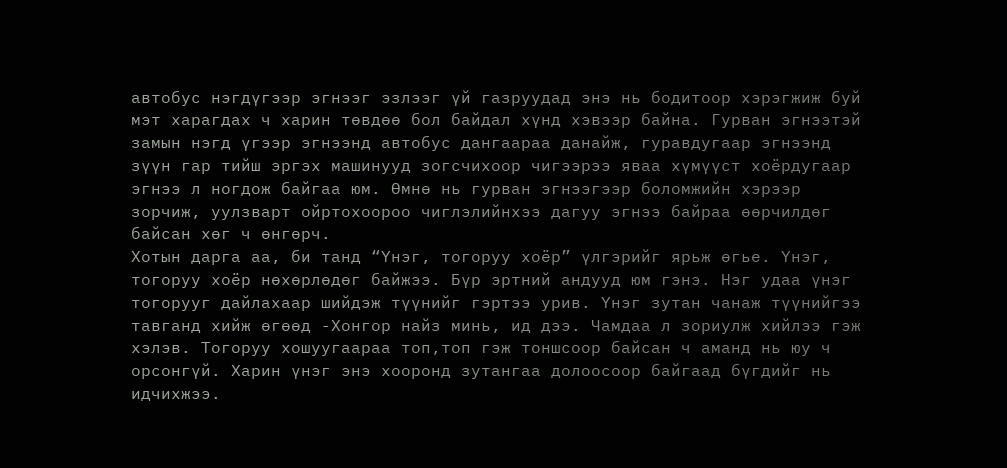автобус нэгдүгээр эгнээг эзлээг үй газруудад энэ нь бодитоор хэрэгжиж буй мэт харагдах ч харин төвдөө бол байдал хүнд хэвээр байна. Гурван эгнээтэй замын нэгд үгээр эгнээнд автобус дангаараа данайж, гуравдугаар эгнээнд зүүн гар тийш эргэх машинууд зогсчихоор чигээрээ яваа хүмүүст хоёрдугаар эгнээ л ногдож байгаа юм. Өмнө нь гурван эгнээгээр боломжийн хэрээр зорчиж, уулзварт ойртохоороо чиглэлийнхээ дагуу эгнээ байраа өөрчилдөг байсан хөг ч өнгөрч.
Хотын дарга аа, би танд “Үнэг, тогоруу хоёр” үлгэрийг ярьж өгье. Үнэг, тогоруу хоёр нөхөрлөдөг байжээ. Бүр эртний андууд юм гэнэ. Нэг удаа үнэг тогорууг дайлахаар шийдэж түүнийг гэртээ урив. Үнэг зутан чанаж түүнийгээ тавганд хийж өгөөд -Хонгор найз минь, ид дээ. Чамдаа л зориулж хийлээ гэж хэлэв. Тогоруу хошуугаараа топ,топ гэж тоншсоор байсан ч аманд нь юу ч орсонгүй. Харин үнэг энэ хооронд зутангаа долоосоор байгаад бүгдийг нь идчихжээ.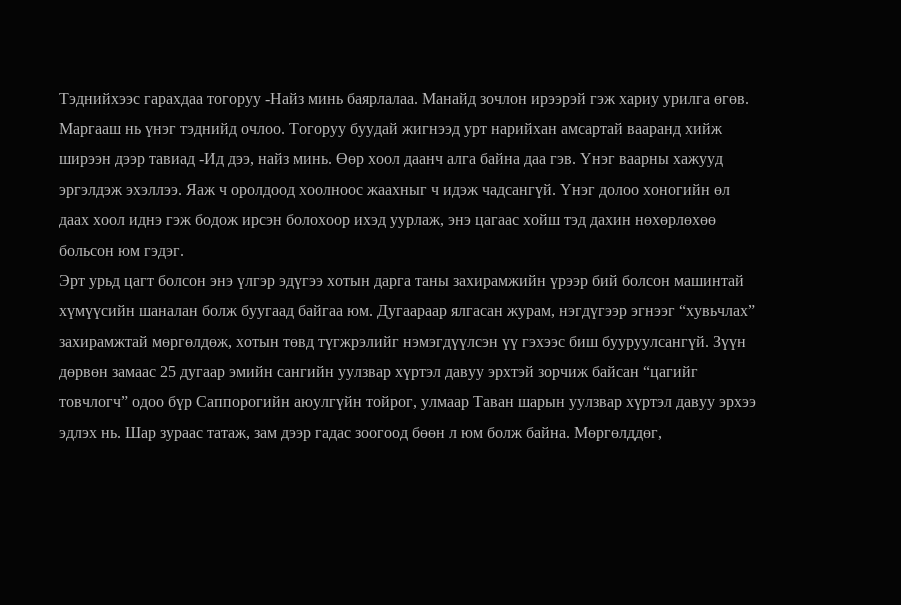Тэднийхээс гарахдаа тогоруу -Найз минь баярлалаа. Манайд зочлон ирээрэй гэж хариу урилга өгөв. Маргааш нь үнэг тэднийд очлоо. Тогоруу буудай жигнээд урт нарийхан амсартай вааранд хийж ширээн дээр тавиад -Ид дээ, найз минь. Өөр хоол даанч алга байна даа гэв. Үнэг ваарны хажууд эргэлдэж эхэллээ. Яаж ч оролдоод хоолноос жаахныг ч идэж чадсангүй. Үнэг долоо хоногийн өл даах хоол иднэ гэж бодож ирсэн болохоор ихэд уурлаж, энэ цагаас хойш тэд дахин нөхөрлөхөө больсон юм гэдэг.
Эрт урьд цагт болсон энэ үлгэр эдүгээ хотын дарга таны захирамжийн үрээр бий болсон машинтай хүмүүсийн шаналан болж буугаад байгаа юм. Дугаараар ялгасан журам, нэгдүгээр эгнээг “хувьчлах” захирамжтай мөргөлдөж, хотын төвд түгжрэлийг нэмэгдүүлсэн үү гэхээс биш бууруулсангүй. Зүүн дөрвөн замаас 25 дугаар эмийн сангийн уулзвар хүртэл давуу эрхтэй зорчиж байсан “цагийг товчлогч” одоо бүр Саппорогийн аюулгүйн тойрог, улмаар Таван шарын уулзвар хүртэл давуу эрхээ эдлэх нь. Шар зураас татаж, зам дээр гадас зоогоод бөөн л юм болж байна. Мөргөлддөг,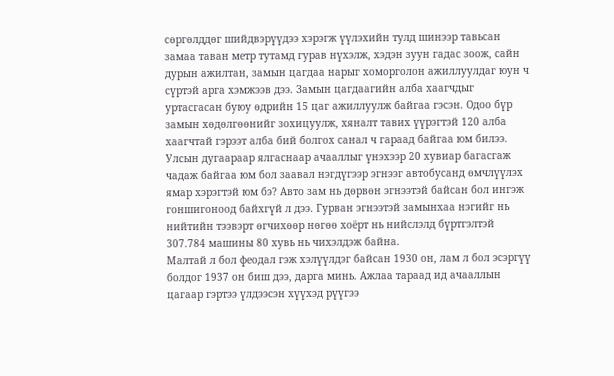сөргөлддөг шийдвэрүүдээ хэрэгж үүлэхийн тулд шинээр тавьсан замаа таван метр тутамд гурав нүхэлж, хэдэн зуун гадас зоож, сайн дурын ажилтан, замын цагдаа нарыг хоморголон ажиллуулдаг юун ч сүртэй арга хэмжээв дээ. Замын цагдаагийн алба хаагчдыг уртасгасан буюу өдрийн 15 цаг ажиллуулж байгаа гэсэн. Одоо бүр замын хөдөлгөөнийг зохицуулж, хяналт тавих үүрэгтэй 120 алба хаагчтай гэрээт алба бий болгох санал ч гараад байгаа юм билээ. Улсын дугаараар ялгаснаар ачааллыг үнэхээр 20 хувиар багасгаж чадаж байгаа юм бол заавал нэгдүгээр эгнээг автобусанд өмчлүүлэх ямар хэрэгтэй юм бэ? Авто зам нь дөрвөн эгнээтэй байсан бол ингэж гоншигоноод байхгүй л дээ. Гурван эгнээтэй замынхаа нэгийг нь нийтийн тээвэрт өгчихөөр нөгөө хоёрт нь нийслэлд бүртгэлтэй 307.784 машины 80 хувь нь чихэлдэж байна.
Малтай л бол феодал гэж хэлүүлдэг байсан 1930 он, лам л бол эсэргүү болдог 1937 он биш дээ, дарга минь. Ажлаа тараад ид ачааллын цагаар гэртээ үлдээсэн хүүхэд рүүгээ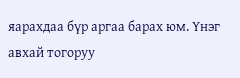яарахдаа бүр аргаа барах юм. Үнэг авхай тогоруу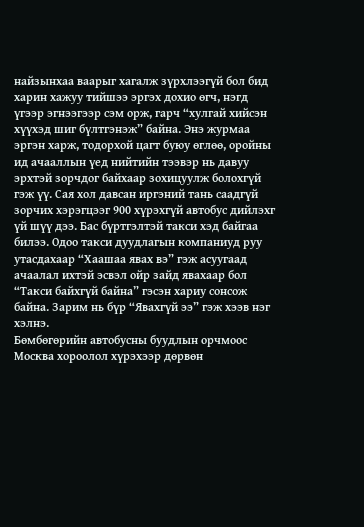найзынхаа ваарыг хагалж зүрхлээгүй бол бид харин хажуу тийшээ эргэх дохио өгч, нэгд үгээр эгнээгээр сэм орж, гарч “хулгай хийсэн хүүхэд шиг бүлтгэнэж” байна. Энэ журмаа эргэн харж, тодорхой цагт буюу өглөө, оройны ид ачааллын үед нийтийн тээвэр нь давуу эрхтэй зорчдог байхаар зохицуулж болохгүй гэж үү. Сая хол давсан иргэний тань саадгүй зорчих хэрэгцээг 900 хүрэхгүй автобус дийлэхг үй шүү дээ. Бас бүртгэлтэй такси хэд байгаа билээ. Одоо такси дуудлагын компаниуд руу утасдахаар “Хаашаа явах вэ” гэж асуугаад ачаалал ихтэй эсвэл ойр зайд явахаар бол “Такси байхгүй байна” гэсэн хариу сонсож байна. Зарим нь бүр “Явахгүй ээ” гэж хээв нэг хэлнэ.
Бөмбөгөрийн автобусны буудлын орчмоос Москва хороолол хүрэхээр дөрвөн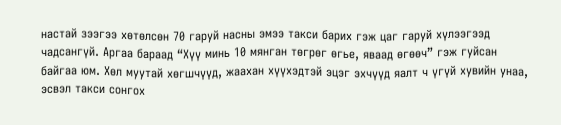настай зээгээ хөтөлсөн 70 гаруй насны эмээ такси барих гэж цаг гаруй хүлээгээд чадсангүй. Аргаа бараад “Хүү минь 10 мянган төгрөг өгье, яваад өгөөч” гэж гуйсан байгаа юм. Хөл муутай хөгшчүүд, жаахан хүүхэдтэй эцэг эхчүүд яалт ч үгүй хувийн унаа, эсвэл такси сонгох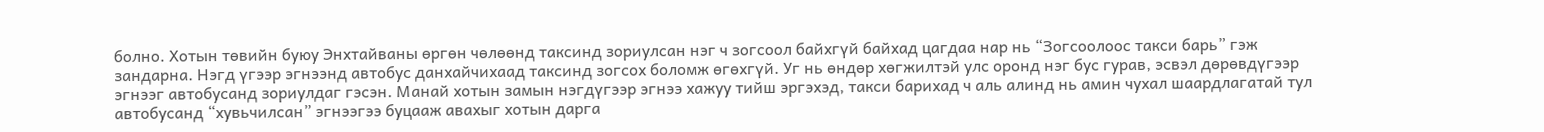болно. Хотын төвийн буюу Энхтайваны өргөн чөлөөнд таксинд зориулсан нэг ч зогсоол байхгүй байхад цагдаа нар нь “Зогсоолоос такси барь” гэж зандарна. Нэгд үгээр эгнээнд автобус данхайчихаад таксинд зогсох боломж өгөхгүй. Уг нь өндөр хөгжилтэй улс оронд нэг бус гурав, эсвэл дөрөвдүгээр эгнээг автобусанд зориулдаг гэсэн. Манай хотын замын нэгдүгээр эгнээ хажуу тийш эргэхэд, такси барихад ч аль алинд нь амин чухал шаардлагатай тул автобусанд “хувьчилсан” эгнээгээ буцааж авахыг хотын дарга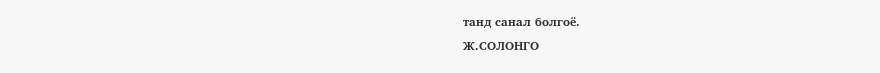танд санал болгоё.
Ж.СОЛОНГО